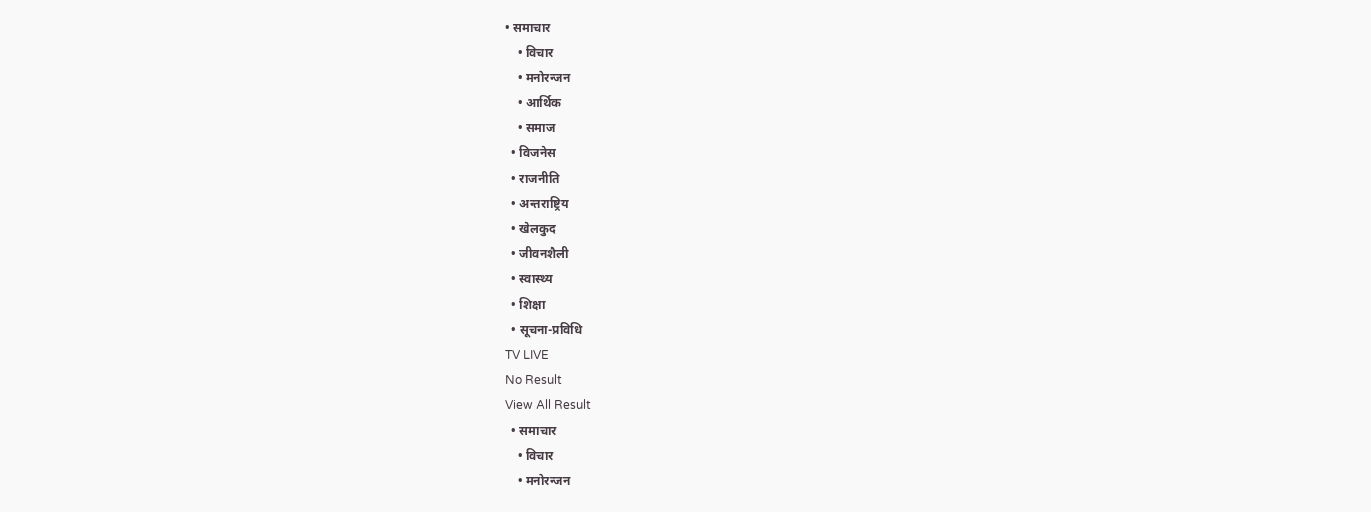• समाचार
    • विचार
    • मनोरन्जन
    • आर्थिक
    • समाज
  • विजनेस
  • राजनीति
  • अन्तराष्ट्रिय
  • खेलकुद
  • जीवनशैली
  • स्वास्थ्य
  • शिक्षा
  • सूचना-प्रविधि
TV LIVE
No Result
View All Result
  • समाचार
    • विचार
    • मनोरन्जन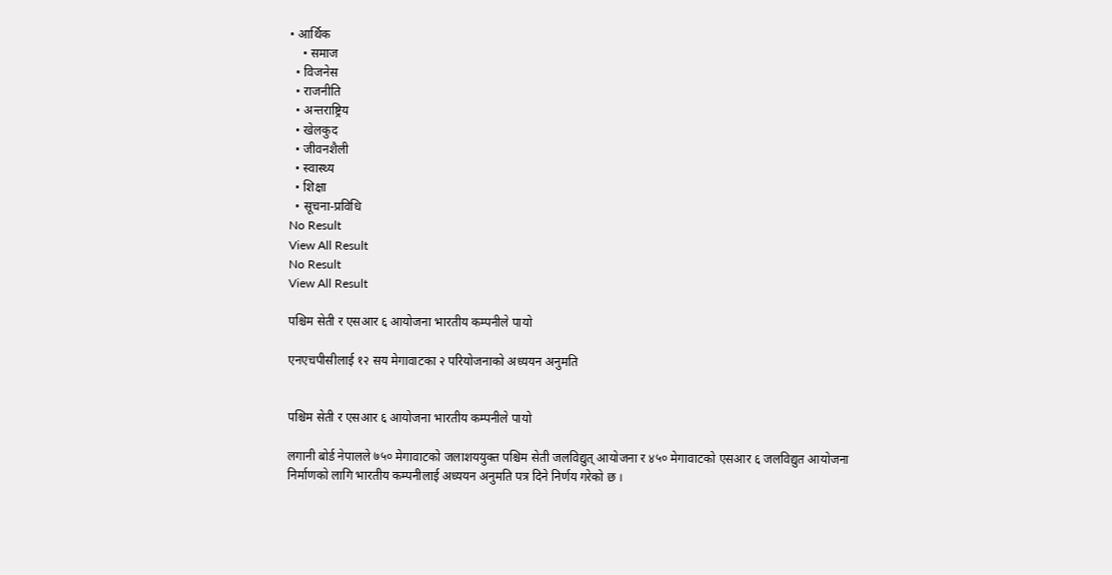• आर्थिक
    • समाज
  • विजनेस
  • राजनीति
  • अन्तराष्ट्रिय
  • खेलकुद
  • जीवनशैली
  • स्वास्थ्य
  • शिक्षा
  • सूचना-प्रविधि
No Result
View All Result
No Result
View All Result

पश्चिम सेती र एसआर ६ आयोजना भारतीय कम्पनीले पायो

एनएचपीसीलाई १२ सय मेगावाटका २ परियोजनाको अध्ययन अनुमति


पश्चिम सेती र एसआर ६ आयोजना भारतीय कम्पनीले पायो

लगानी बोर्ड नेपालले ७५० मेगावाटको जलाशययुक्त पश्चिम सेती जलविद्युत् आयोजना र ४५० मेगावाटको एसआर ६ जलविद्युत आयोजना निर्माणको लागि भारतीय कम्पनीलाई अध्ययन अनुमति पत्र दिने निर्णय गरेको छ ।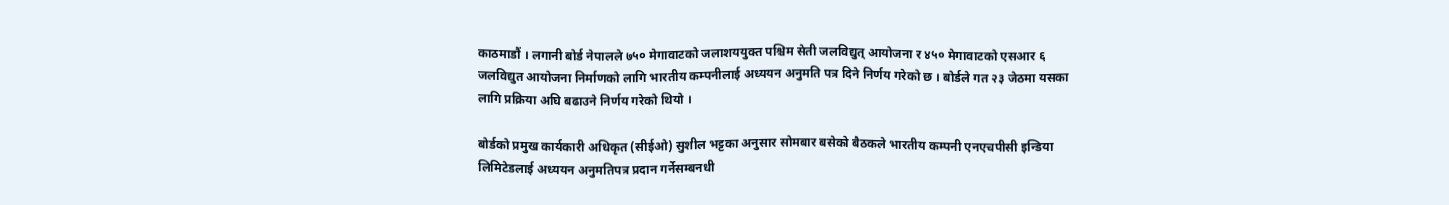काठमाडौं । लगानी बोर्ड नेपालले ७५० मेगावाटको जलाशययुक्त पश्चिम सेती जलविद्युत् आयोजना र ४५० मेगावाटको एसआर ६ जलविद्युत आयोजना निर्माणको लागि भारतीय कम्पनीलाई अध्ययन अनुमति पत्र दिने निर्णय गरेको छ । बोर्डले गत २३ जेठमा यसका लागि प्रक्रिया अघि बढाउने निर्णय गरेको थियो ।

बोर्डको प्रमुख कार्यकारी अधिकृत (सीईओ) सुशील भट्टका अनुसार सोमबार बसेको बैठकले भारतीय कम्पनी एनएचपीसी इन्डिया लिमिटेडलाई अध्ययन अनुमतिपत्र प्रदान गर्नेसम्बनधी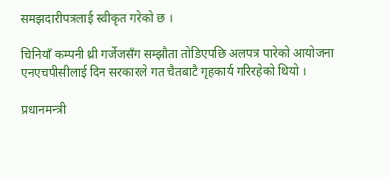समझदारीपत्रलाई स्वीकृत गरेको छ ।

चिनियाँ कम्पनी थ्री गर्जेजसँग सम्झौता तोडिएपछि अलपत्र पारेको आयोजना एनएचपीसीलाई दिन सरकारले गत चैतबाटै गृहकार्य गरिरहेको थियो ।

प्रधानमन्त्री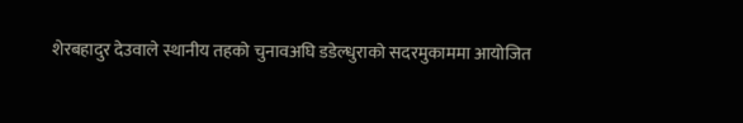शेरबहादुर देउवाले स्थानीय तहको चुनावअघि डडेल्धुराको सदरमुकाममा आयोजित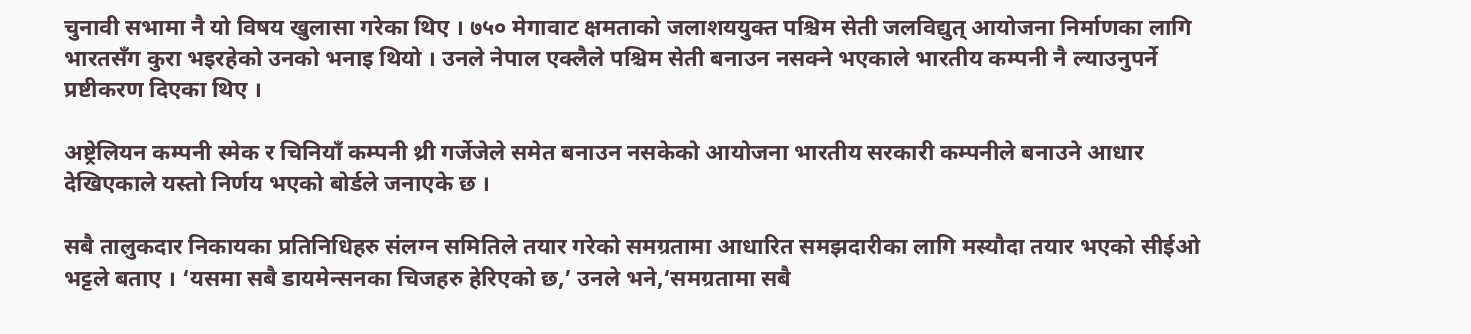चुनावी सभामा नै यो विषय खुलासा गरेका थिए । ७५० मेगावाट क्षमताको जलाशययुक्त पश्चिम सेती जलविद्युत् आयोजना निर्माणका लागि भारतसँग कुरा भइरहेको उनको भनाइ थियो । उनले नेपाल एक्लैले पश्चिम सेती बनाउन नसक्ने भएकाले भारतीय कम्पनी नै ल्याउनुपर्ने प्रष्टीकरण दिएका थिए ।

अष्ट्रेलियन कम्पनी स्मेक र चिनियाँ कम्पनी थ्री गर्जेजेले समेत बनाउन नसकेको आयोजना भारतीय सरकारी कम्पनीले बनाउने आधार देखिएकाले यस्तो निर्णय भएको बोर्डले जनाएके छ ।

सबै तालुकदार निकायका प्रतिनिधिहरु संलग्न समितिले तयार गरेको समग्रतामा आधारित समझदारीका लागि मस्यौदा तयार भएको सीईओ भट्टले बताए । ‘यसमा सबै डायमेन्सनका चिजहरु हेरिएको छ,’ उनले भने,‘समग्रतामा सबै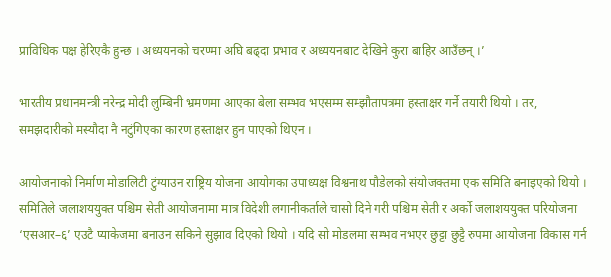प्राविधिक पक्ष हेरिएकै हुन्छ । अध्ययनको चरण्मा अघि बढ्दा प्रभाव र अध्ययनबाट देखिने कुरा बाहिर आउँछन् ।’

भारतीय प्रधानमन्त्री नरेन्द्र मोदी लुम्बिनी भ्रमणमा आएका बेला सम्भव भएसम्म सम्झौतापत्रमा हस्ताक्षर गर्ने तयारी थियो । तर, समझदारीको मस्यौदा नै नटुंगिएका कारण हस्ताक्षर हुन पाएको थिएन ।

आयोजनाको निर्माण मोडालिटी टुंग्याउन राष्ट्रिय योजना आयोगका उपाध्यक्ष विश्वनाथ पौडेलको संयोजक्तमा एक समिति बनाइएको थियो । समितिले जलाशययुक्त पश्चिम सेती आयोजनामा मात्र विदेशी लगानीकर्ताले चासो दिने गरी पश्चिम सेती र अर्को जलाशययुक्त परियोजना ‘एसआर–६’ एउटै प्याकेजमा बनाउन सकिने सुझाव दिएको थियो । यदि सो मोडलमा सम्भव नभएर छुट्टा छुट्टै रुपमा आयोजना विकास गर्न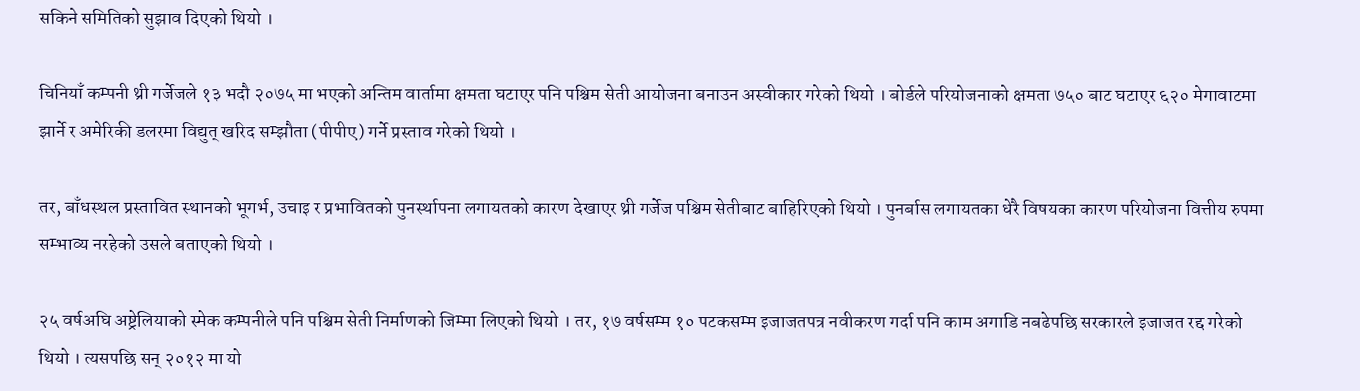सकिने समितिको सुझाव दिएको थियो ।

चिनियाँ कम्पनी थ्री गर्जेजले १३ भदौ २०७५ मा भएको अन्तिम वार्तामा क्षमता घटाएर पनि पश्चिम सेती आयोजना बनाउन अस्वीकार गरेको थियो । बोर्डले परियोजनाको क्षमता ७५० बाट घटाएर ६२० मेगावाटमा झार्ने र अमेरिकी डलरमा विद्युत् खरिद सम्झौता (पीपीए) गर्ने प्रस्ताव गरेको थियो ।

तर, बाँधस्थल प्रस्तावित स्थानको भूगर्भ, उचाइ र प्रभावितको पुनर्स्थापना लगायतको कारण देखाएर थ्री गर्जेज पश्चिम सेतीबाट बाहिरिएको थियो । पुनर्बास लगायतका धेरै विषयका कारण परियोजना वित्तीय रुपमा सम्भाव्य नरहेको उसले बताएको थियो ।

२५ वर्षअघि अष्ट्रेलियाको स्मेक कम्पनीले पनि पश्चिम सेती निर्माणको जिम्मा लिएको थियो । तर, १७ वर्षसम्म १० पटकसम्म इजाजतपत्र नवीकरण गर्दा पनि काम अगाडि नबढेपछि सरकारले इजाजत रद्द गरेको थियो । त्यसपछि सन् २०१२ मा यो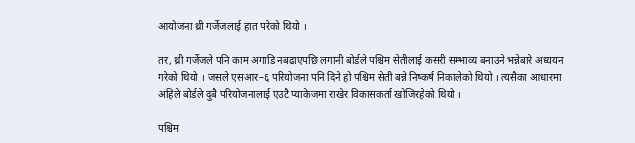आयोजना थ्री गर्जेजलाई हात परेको थियो ।

तर, थ्री गर्जेजले पनि काम अगाडि नबढाएपछि लगानी बोर्डले पश्चिम सेतीलाई कसरी सम्भाव्य बनाउने भन्नेबारे अध्ययन गरेको थियो । जसले एसआर–६ परियोजना पनि दिने हो पश्चिम सेती बन्ने निष्कर्ष निकालेको थियो । त्यसैका आधारमा अहिले बोर्डले दुबै परियोजनालाई एउटै प्याकेजमा राखेर विकासकर्ता खोजिरहेको थियो ।

पश्चिम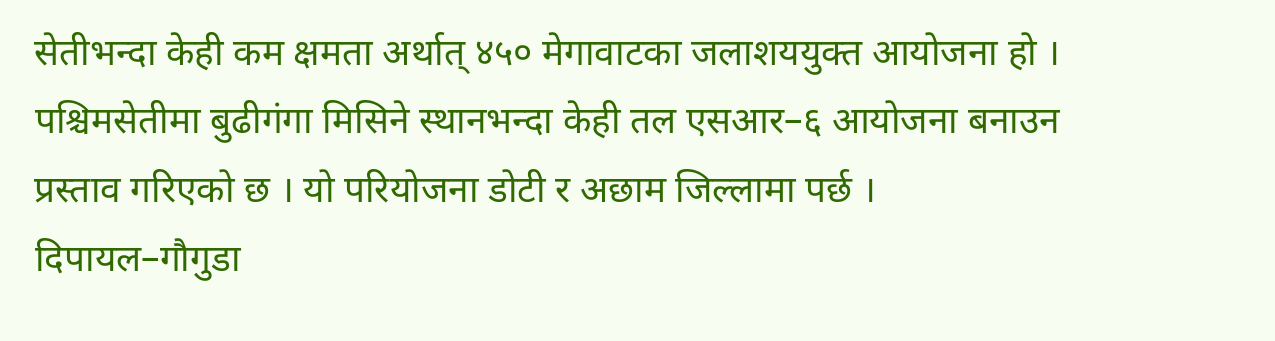सेतीभन्दा केही कम क्षमता अर्थात् ४५० मेगावाटका जलाशययुक्त आयोजना हो । पश्चिमसेतीमा बुढीगंगा मिसिने स्थानभन्दा केही तल एसआर–६ आयोजना बनाउन प्रस्ताव गरिएको छ । यो परियोजना डोटी र अछाम जिल्लामा पर्छ । दिपायल–गौगुडा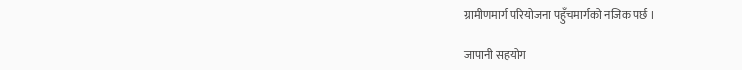ग्रामीणमार्ग परियोजना पहुँचमार्गको नजिक पर्छ ।

जापानी सहयोग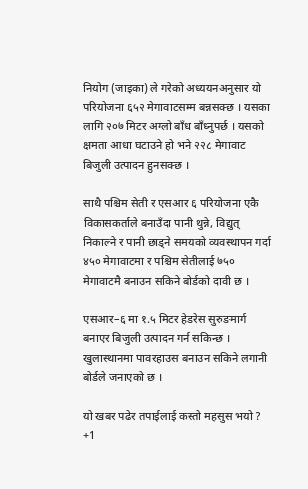नियोग (जाइका) ले गरेको अध्ययनअनुसार यो परियोजना ६५२ मेगावाटसम्म बन्नसक्छ । यसका लागि २०७ मिटर अग्लो बाँध बाँध्नुपर्छ । यसको क्षमता आधा घटाउने हो भने २२८ मेगावाट बिजुली उत्पादन हुनसक्छ ।

साथै पश्चिम सेती र एसआर ६ परियोजना एकै विकासकर्ताले बनाउँदा पानी थुन्ने, विद्युत् निकाल्ने र पानी छाड्ने समयको व्यवस्थापन गर्दा ४५० मेगावाटमा र पश्चिम सेतीलाई ७५० मेगावाटमै बनाउन सकिने बोर्डको दावी छ ।

एसआर–६ मा १.५ मिटर हेडरेस सुरुङमार्ग बनाएर बिजुली उत्पादन गर्न सकिन्छ । खुलास्थानमा पावरहाउस बनाउन सकिने लगानी बोर्डले जनाएको छ ।

यो खबर पढेर तपाईलाई कस्तो महसुस भयो ?
+1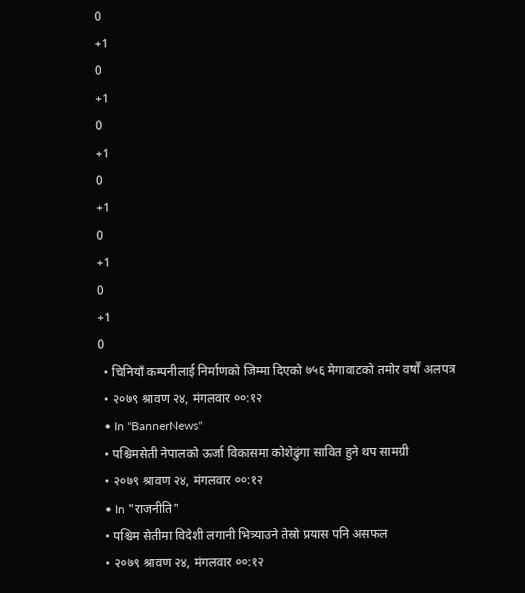0
+1
0
+1
0
+1
0
+1
0
+1
0
+1
0
  • चिनियाँ कम्पनीलाई निर्माणको जिम्मा दिएको ७५६ मेगावाटको तमोर वर्षौं अलपत्र
  • २०७९ श्रावण २४, मंगलवार ००:१२
  • In "BannerNews"
  • पश्चिमसेती नेपालको ऊर्जा विकासमा कोशेढुंगा सावित हुने थप सामग्री
  • २०७९ श्रावण २४, मंगलवार ००:१२
  • In "राजनीति"
  • पश्चिम सेतीमा विदेशी लगानी भित्र्याउने तेस्रो प्रयास पनि असफल
  • २०७९ श्रावण २४, मंगलवार ००:१२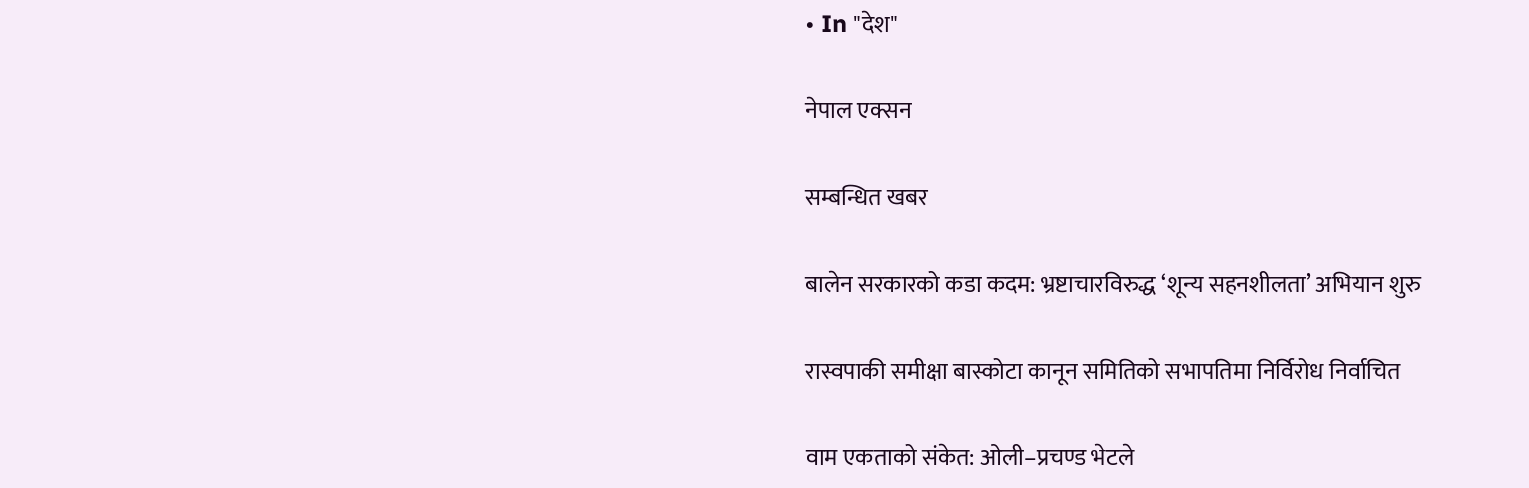• In "देश"

नेपाल एक्सन

सम्बन्धित खबर

बालेन सरकारको कडा कदम: भ्रष्टाचारविरुद्ध ‘शून्य सहनशीलता’ अभियान शुरु

रास्वपाकी समीक्षा बास्कोटा कानून समितिको सभापतिमा निर्विरोध निर्वाचित

वाम एकताको संकेत: ओली–प्रचण्ड भेटले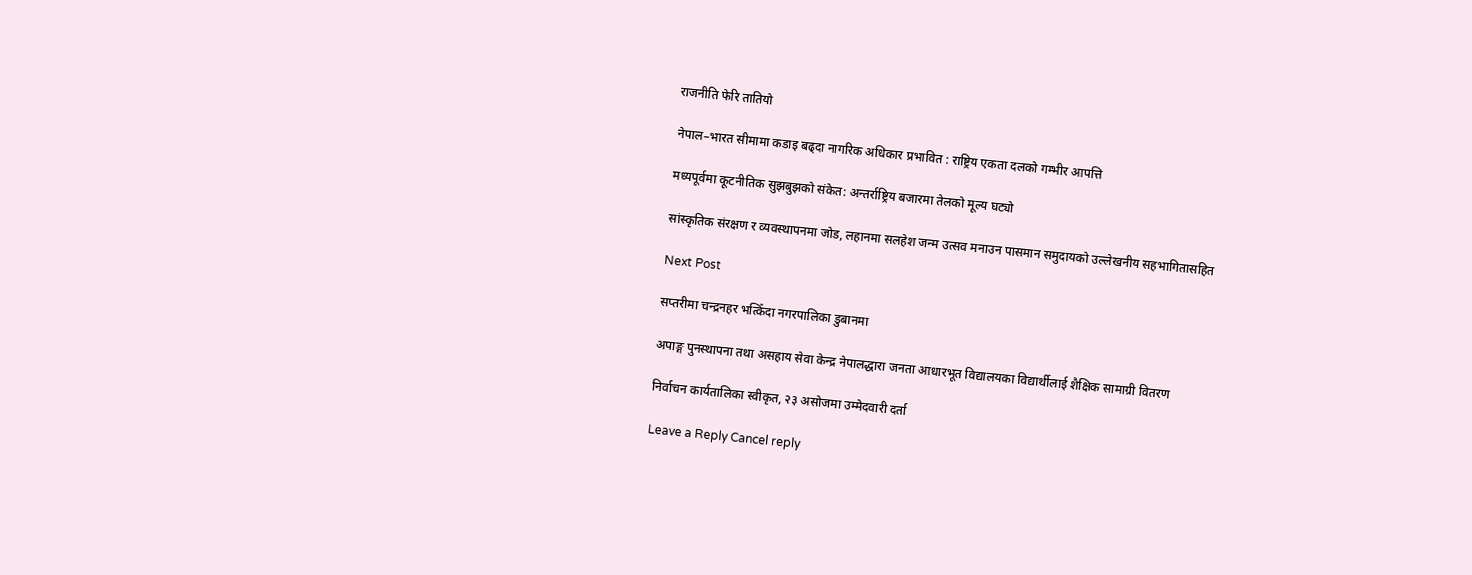राजनीति फेरि तातियो

नेपाल–भारत सीमामा कडाइ बढ्दा नागरिक अधिकार प्रभावित : राष्ट्रिय एकता दलको गम्भीर आपत्ति

मध्यपूर्वमा कूटनीतिक सुझबुझको संकेत: अन्तर्राष्ट्रिय बजारमा तेलको मूल्य घट्यो

सांस्कृतिक संरक्षण र व्यवस्थापनमा जोड, लहानमा सलहेश जन्म उत्सव मनाउन पासमान समुदायको उल्लेखनीय सहभागितासहित

Next Post

सप्तरीमा चन्द्रनहर भत्किँदा नगरपालिका डुबानमा

अपाङ्ग पुनस्थापना तथा असहाय सेवा केन्द्र नेपालद्धारा जनता आधारभूत विद्यालयका विद्यार्थीलाई शैक्षिक सामाग्री वितरण

निर्वाचन कार्यतालिका स्वीकृत, २३ असोजमा उम्मेदवारी दर्ता

Leave a Reply Cancel reply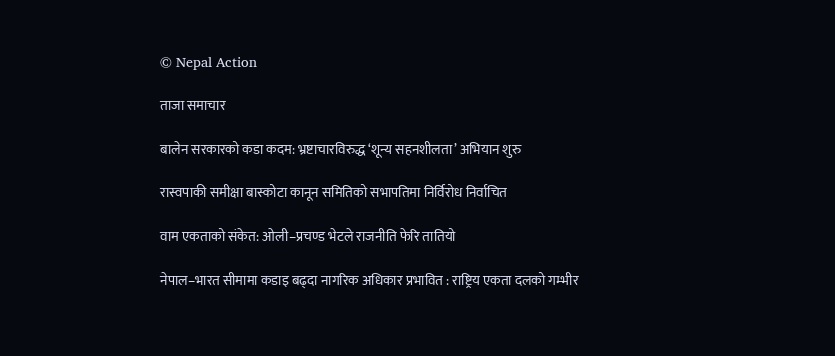© Nepal Action

ताजा समाचार

बालेन सरकारको कडा कदम: भ्रष्टाचारविरुद्ध ‘शून्य सहनशीलता’ अभियान शुरु

रास्वपाकी समीक्षा बास्कोटा कानून समितिको सभापतिमा निर्विरोध निर्वाचित

वाम एकताको संकेत: ओली–प्रचण्ड भेटले राजनीति फेरि तातियो

नेपाल–भारत सीमामा कडाइ बढ्दा नागरिक अधिकार प्रभावित : राष्ट्रिय एकता दलको गम्भीर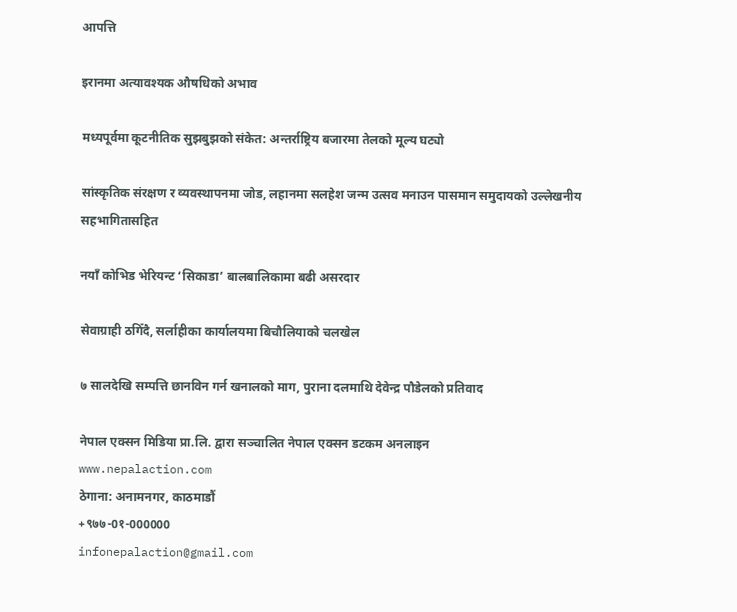आपत्ति

इरानमा अत्यावश्यक औषधिको अभाव

मध्यपूर्वमा कूटनीतिक सुझबुझको संकेत: अन्तर्राष्ट्रिय बजारमा तेलको मूल्य घट्यो

सांस्कृतिक संरक्षण र व्यवस्थापनमा जोड, लहानमा सलहेश जन्म उत्सव मनाउन पासमान समुदायको उल्लेखनीय सहभागितासहित

नयाँ कोभिड भेरियन्ट ‘सिकाडा’ बालबालिकामा बढी असरदार

सेवाग्राही ठगिँदै, सर्लाहीका कार्यालयमा बिचौलियाको चलखेल

७ सालदेखि सम्पत्ति छानविन गर्न खनालको माग, पुराना दलमाथि देवेन्द्र पौडेलको प्रतिवाद

नेपाल एक्सन मिडिया प्रा.लि. द्वारा सञ्चालित नेपाल एक्सन डटकम अनलाइन
www.nepalaction.com
ठेगाना: अनामनगर, काठमाडौं
+९७७-0१-000000
infonepalaction@gmail.com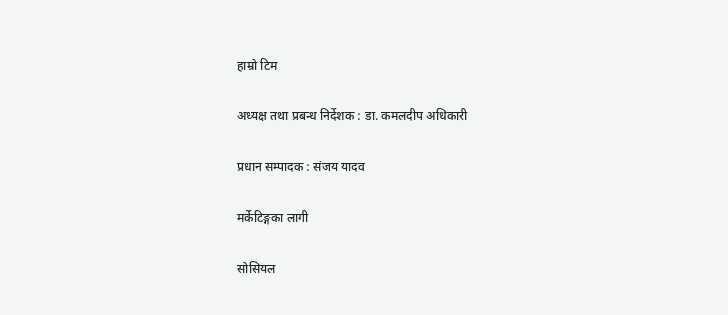हाम्रो टिम

अध्यक्ष तथा प्रबन्ध निर्देशक : डा. कमलदीप अधिकारी

प्रधान सम्पादक : संजय यादव

मर्केटिङ्गका लागी

सोसियल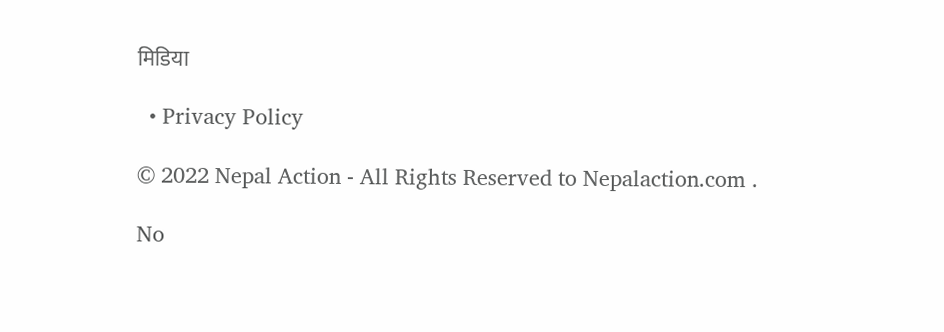मिडिया

  • Privacy Policy

© 2022 Nepal Action - All Rights Reserved to Nepalaction.com .

No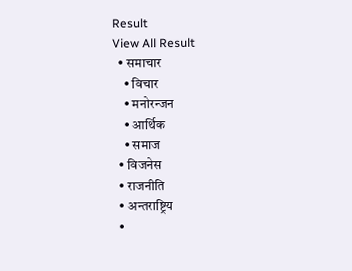Result
View All Result
  • समाचार
    • विचार
    • मनोरन्जन
    • आर्थिक
    • समाज
  • विजनेस
  • राजनीति
  • अन्तराष्ट्रिय
  •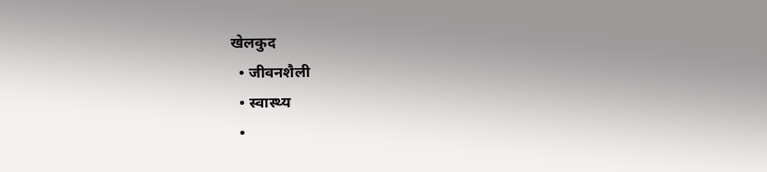खेलकुद
  • जीवनशैली
  • स्वास्थ्य
  •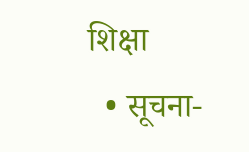शिक्षा
  • सूचना-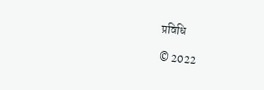प्रविधि

© 2022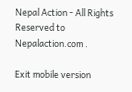Nepal Action - All Rights Reserved to Nepalaction.com .

Exit mobile version